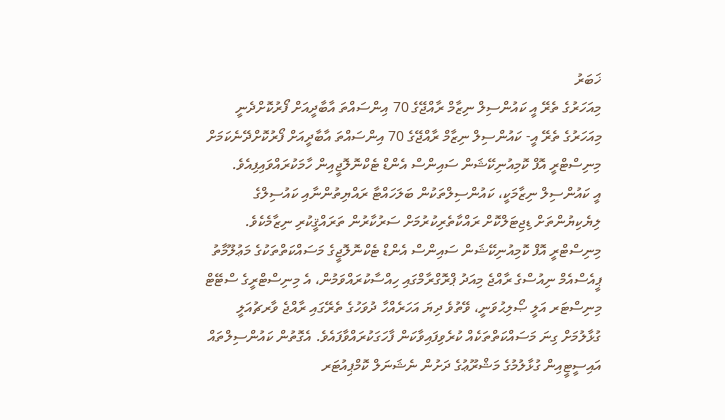ޚަބަރު
މިއަހަރުގެ ތެރޭ އީ ކައުންސިލް ނިޒާމް ރާއްޖޭގެ 70 އިންސައްތަ އާބާދީއަށް ފޯރުކޮށްދެނީ
މިއަހަރުގެ ތެރޭ އީ- ކައުންސިލް ނިޒާމް ރާއްޖޭގެ 70 އިންސައްތަ އާބާދީއަށް ފޯރުކޮށްދޭނެކަމަށް މިނިސްޓްރީ އޮފް ކޮމިއުނިކޭޝަން ސައިންސް އެންޑް ޓެކްނޮލޮޖީއިން ހާމަކުރައްވައިފިއެވެ.
އީ ކައުންސިލް ނިޒާމަކީ، ކައުންސިލްތަކުން ބަލަހައްޓާ ރައްޔިތުންނާއި ކައުސިލްގެ ލިޔެކިޔުންތަށް ޑިޖިޓަލްކޮށް ރައްކާތެރިކުރުމަށް ސަރުކާރުން ތަރައްޤީކުރި ނިޒާމެކެވެ.
މިނިސްޓްރީ އޮފް ކޮމިއުނިކޭޝަން ސައިންސް އެންޑް ޓެކްނޮލޮޖީގެ މަސައްކަތްތަކުގެ މަޢުލޫމާތު ޕީއެސްއެމް ނިއުސްގެ ރާއްޖެ މިއަދު ޕްރޮގްރާމްގައި ހިއްސާކުރައްވަމުން، އެ މިނިސްޓްރީގެ ސްޓޭޓް މިނިސްޓަރ އަލީ ޞޯލިޙުވަނީ، ވޭތުވެ ދިޔަ އަހަރެއްހާ ދުވަހުގެ ތެރޭގައި ރާއްޖެ ވާރޗުއަލީ ގުޅާލުމަށް ގިނަ މަސައްކަތްތަކެއް ކުރެވިފައިވާކަން ފާހަގަކުރައްވާފައެވެ. އެގޮތުން ކައުންސިލްތައް އައިސީޓީއިން ގުޅާލުމުގެ މަޝްރޫޢުގެ ދަށުން ނެޝަނަލް ކޮމްޕިއުޓަރ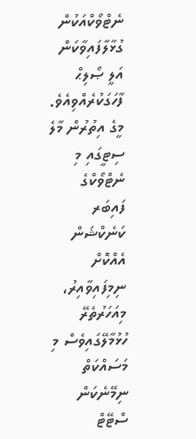ނެޓްވޯކްއަކުން ގުޅާލާފައިވާކަން އަލީ ޞޯލިޙް ފާހަގަކުރެއްވިއެވެ. މީގެ އިތުރުން މާލެ ސިޓީގައި މި ނެޓްވޯކްގެ ފައިބަރ ކަނެކްޝަން އެއްކޮށް ނިމިފައިވާއިރު، މިއަހަރުތެރޭ ހުޅުމާލޭގައިވެސް މި މަސައްކަތް ނިމޭނެކަން ސްޓޭޓް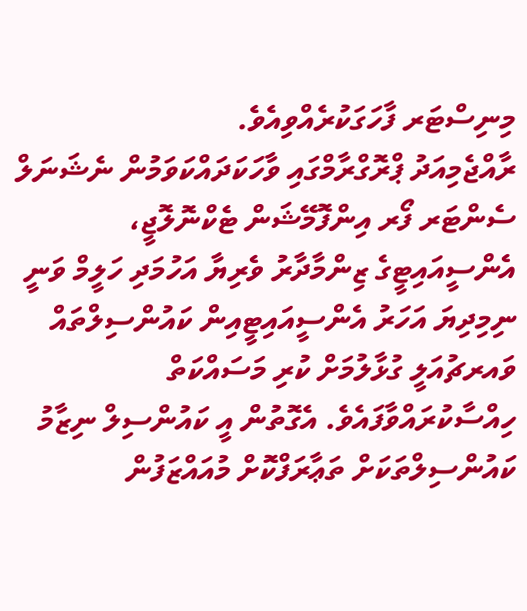މިނިސްޓަރ ފާހަގަކުރެއްވިއެވެ.
ރާއްޖެމިއަދު ޕްރޮގްރާމްގައި ވާހަކަދައްކަވަމުން ނެޝަނަލް ސެންޓަރ ފޯރ އިންފޮމޭޝަން ޓެކްނޮލޮޖީ، އެންސީއައިޓީގެ ޒިންމާދާރު ވެރިޔާ އަހުމަދި ހަލީމް ވަނީ ނިމިދިޔަ އަހަރު އެންސީއައިޓީއިން ކައުންސިލްތައް ވައރޗުއަލީ ގުޅާލުމަށް ކުރި މަސައްކަތް ހިއްސާކުރައްވާފައެވެ. އެގޮތުން އީ ކައުންސިލް ނިޒާމު ކައުންސިލްތަކަށް ތަޢާރަފްކޮށް މުއައްޒަފުން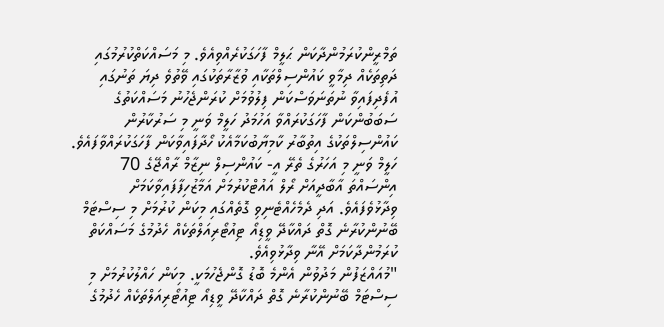ތަމްރީންކުރަމުންދާކަން ޙަލީމް ފާހަގަކުރެއްވިއެވެ. މި މަސައްކަތްކުރުމުގައި ދަތިތަކެއް ދިމާވީ ކައުންސިލްތަކާއި ވުޒާރާތަކުގައި ވޭތުވެ ދިޔަ ތަނުގައި އުފެދިފައިވާ ނުތަނަވަސްކަން ފިލުވުމަށް ކުރަންޖެހުނު މަސައްކަތުގެ ސަބަބުންކަން ފާހަގަކުރައްވާ އަހުމަދު ހަލީމް ވަނީ މި ސަރުކާރުން ކައުންސިލްތަކުގެ އިތުބާރު ކާމިޔާބުކަމާއެކު ހޯދާފައިވާކަން ފާހަގަކުރައްވާފައެވެ.
ހަލީމް ވަނީ މި އަހަރުގެ ތެރޭ އީ- ކައުންސިލް ނިޒާމް ރާއްޖޭގެ 70 އިންސައްތަ އާބާދީއަށް ރޯލް އައުޓްކުރުމަށް އަމާޒުހިފާފައިވާކަމަށް ވިދާޅުވެފައެވެ. އަދި ދެމެހެއްޓެނިވި ގޮތެއްގައި މިކަން ކުރުމަށް މި ސިސްޓަމް ބޭނުންކުރާނެ ގޮތް ދައްކާދޭ ވީޑިއޯ ޓިއުޓޯރިއަލްތަކެއް ހެދުމުގެ މަސައްކަތް ކުރަމުންދާކަމަށް އޭނާ ވިދާޅުވިއެވެ.
"މުއައްޒަފުން މަދުވުން އެންމެ ބޮޑު ގޮންޖެހުމަކީ. މިކަން ހައްލުކުރުމަށް މި ސިސްޓަމް ބޭނުންކުރާނެ ގޮތް ދައްކާދޭ ވީޑިއޯ ޓިއުޓޯރިއަލްތަކެއް ހެދުމުގެ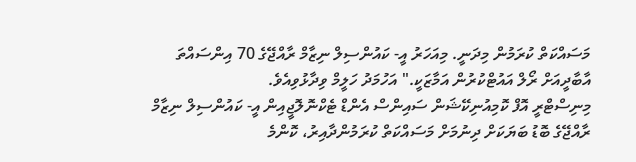މަސައްކަތް ކުރަމުން މިދަނީ. މިއަހަރު އީ- ކައުންސިލް ނިޒާމް ރާއްޖޭގެ 70 އިންސައްތަ އާބާދީއަށް ރޯލް އައުޓްކުރުން އަމާޒަކީ." އަހުމަދު ހަލީމް ވިދާޅުވިއެވެ.
މިނިސްޓްރީ އޮފް ކޮމިއުނިކޭޝަން ސައިންސް އެންޑް ޓެކްނޮލޮޖީއިން އީ- ކައުންސިލް ނިޒާމް ރާއްޖޭގެ ބޮޑު ބަޔަކަށް ދިނުމަށް މަސައްކަތް ކުރަމުންދާއިރު، ކޮންމެ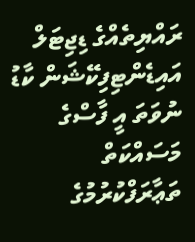ރައްޔިތެއްގެ ޑިޖިޓަލް އައިޑެންޓިފިކޭޝަން ކާޑު ނުވަތަ އީ ފާސްގެ މަސައްކަތް ތަޢާރަފްކުރުމުގެ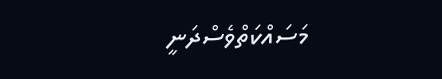މަސައްކަތްވެސްދަނީ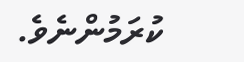ކުރަމުންނެވެ.